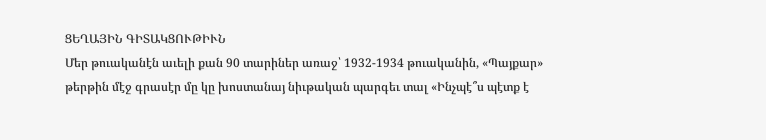ՑԵՂԱՅԻՆ ԳԻՏԱԿՑՈՒԹԻՒՆ
Մեր թուականէն աւելի քան 90 տարիներ առաջ՝ 1932-1934 թուականին, «Պայքար» թերթին մէջ գրասէր մը կը խոստանայ նիւթական պարգեւ տալ «Ինչպէ՞ս պէտք է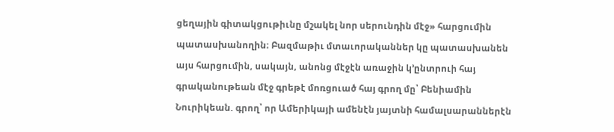ցեղային գիտակցութիւնը մշակել նոր սերունդին մէջ» հարցումին պատասխանողին։ Բազմաթիւ մտաւորականներ կը պատասխանեն այս հարցումին, սակայն, անոնց մէջէն առաջին կ՚ընտրուի հայ գրականութեան մէջ գրեթէ մոռցուած հայ գրող մը՝ Բենիամին Նուրիկեան. գրող՝ որ Ամերիկայի ամենէն յայտնի համալսարաններէն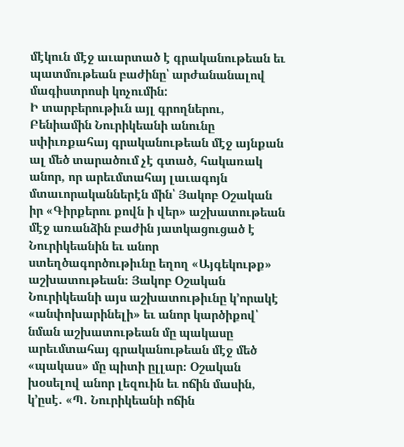մէկուն մէջ աւարտած է գրականութեան եւ պատմութեան բաժինը՝ արժանանալով մագիստրոսի կոչումին:
Ի տարբերութիւն այլ գրողներու, Բենիամին Նուրիկեանի անունը սփիւռքահայ գրականութեան մէջ այնքան ալ մեծ տարածում չէ գտած, հակառակ անոր, որ արեւմտահայ լաւագոյն մտաւորականներէն մին՝ Յակոբ Օշական իր «Գիրքերու քովն ի վեր» աշխատութեան մէջ առանձին բաժին յատկացուցած է Նուրիկեանին եւ անոր ստեղծագործութիւնը եղող «Այգեկութք» աշխատութեան։ Յակոբ Օշական Նուրիկեանի այս աշխատութիւնը կ՚որակէ «անփոխարինելի» եւ անոր կարծիքով՝ նման աշխատութեան մը պակասը արեւմտահայ գրականութեան մէջ մեծ «պակաս» մը պիտի ըլլար։ Օշական խօսելով անոր լեզուին եւ ոճին մասին, կ՚ըսէ. «Պ. Նուրիկեանի ոճին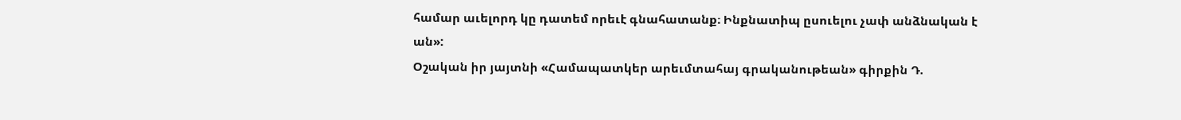համար աւելորդ կը դատեմ որեւէ գնահատանք։ Ինքնատիպ ըսուելու չափ անձնական է ան»:
Օշական իր յայտնի «Համապատկեր արեւմտահայ գրականութեան» գիրքին Դ.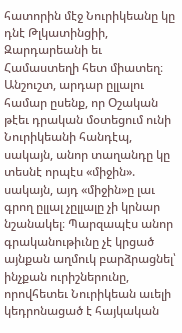հատորին մէջ Նուրիկեանը կը դնէ Թլկատինցիի, Զարդարեանի եւ Համաստեղի հետ միատեղ։ Անշուշտ, արդար ըլլալու համար ըսենք, որ Օշական թէեւ դրական մօտեցում ունի Նուրիկեանի հանդէպ, սակայն, անոր տաղանդը կը տեսնէ որպէս «միջին». սակայն, այդ «միջին»ը լաւ գրող ըլլալ չըլլալը չի կրնար նշանակել։ Պարզապէս անոր գրականութիւնը չէ կրցած այնքան աղմուկ բարձրացնել՝ ինչքան ուրիշներունը, որովհետեւ Նուրիկեան աւելի կեդրոնացած է հայկական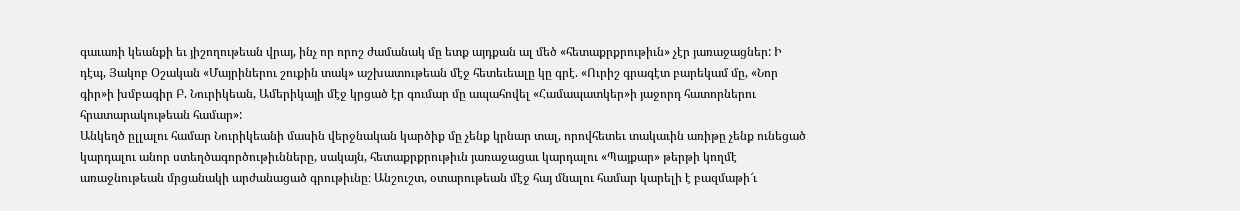գաւառի կեանքի եւ յիշողութեան վրայ, ինչ որ որոշ ժամանակ մը ետք այդքան ալ մեծ «հետաքրքրութիւն» չէր յառաջացներ: Ի դէպ, Յակոբ Օշական «Մայրիներու շուքին տակ» աշխատութեան մէջ հետեւեալը կը գրէ. «Ուրիշ գրագէտ բարեկամ մը, «Նոր գիր»ի խմբագիր Բ. Նուրիկեան, Ամերիկայի մէջ կրցած էր գումար մը ապահովել «Համապատկեր»ի յաջորդ հատորներու հրատարակութեան համար»:
Անկեղծ ըլլալու համար Նուրիկեանի մասին վերջնական կարծիք մը չենք կրնար տալ, որովհետեւ տակաւին առիթը չենք ունեցած կարդալու անոր ստեղծագործութիւնները, սակայն, հետաքրքրութիւն յառաջացաւ կարդալու «Պայքար» թերթի կողմէ առաջնութեան մրցանակի արժանացած գրութիւնը։ Անշուշտ, օտարութեան մէջ հայ մնալու համար կարելի է բազմաթի՜ւ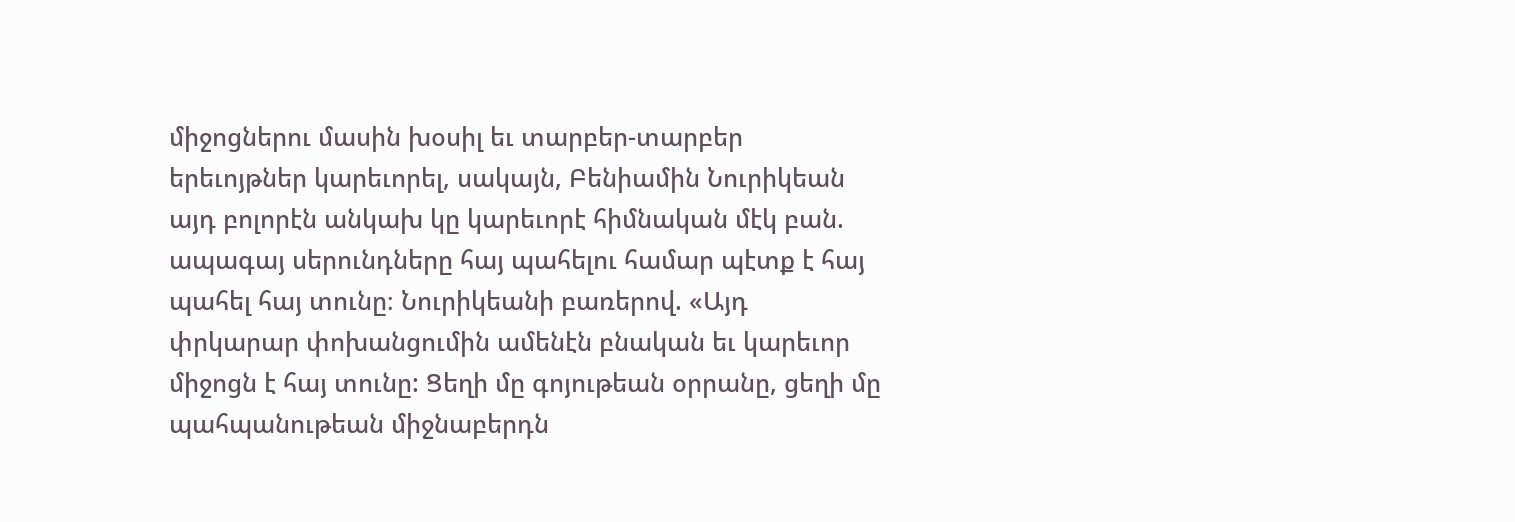միջոցներու մասին խօսիլ եւ տարբեր-տարբեր երեւոյթներ կարեւորել, սակայն, Բենիամին Նուրիկեան այդ բոլորէն անկախ կը կարեւորէ հիմնական մէկ բան. ապագայ սերունդները հայ պահելու համար պէտք է հայ պահել հայ տունը։ Նուրիկեանի բառերով. «Այդ փրկարար փոխանցումին ամենէն բնական եւ կարեւոր միջոցն է հայ տունը: Ցեղի մը գոյութեան օրրանը, ցեղի մը պահպանութեան միջնաբերդն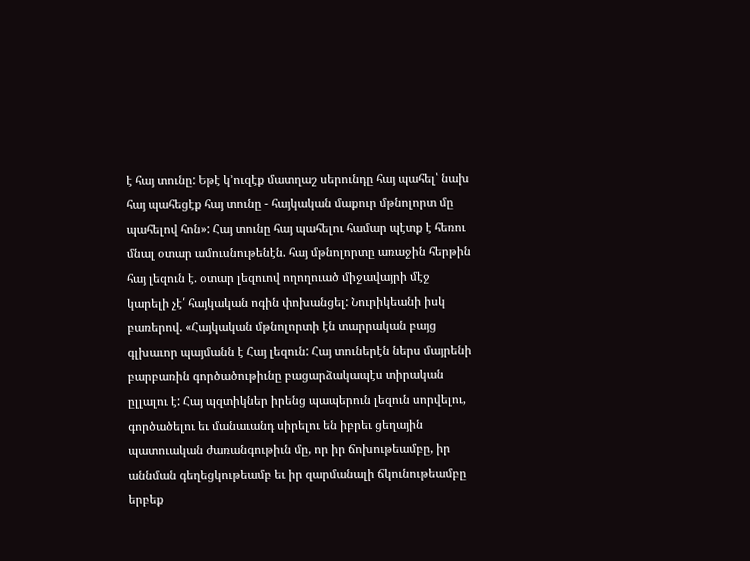է հայ տունը: Եթէ կ՚ուզէք մատղաշ սերունդը հայ պահել՝ նախ հայ պահեցէք հայ տունը - հայկական մաքուր մթնոլորտ մը պահելով հոն»: Հայ տունը հայ պահելու համար պէտք է հեռու մնալ օտար ամուսնութենէն. հայ մթնոլորտը առաջին հերթին հայ լեզուն է. օտար լեզուով ողողուած միջավայրի մէջ կարելի չէ՛ հայկական ոգին փոխանցել: Նուրիկեանի իսկ բառերով. «Հայկական մթնոլորտի էն տարրական բայց գլխաւոր պայմանն է Հայ լեզուն: Հայ տուներէն ներս մայրենի բարբառին գործածութիւնը բացարձակապէս տիրական ըլլալու է: Հայ պզտիկներ իրենց պապերուն լեզուն սորվելու, գործածելու եւ մանաւանդ սիրելու են իբրեւ ցեղային պատուական ժառանգութիւն մը, որ իր ճոխութեամբը, իր աննման գեղեցկութեամբ եւ իր զարմանալի ճկունութեամբը երբեք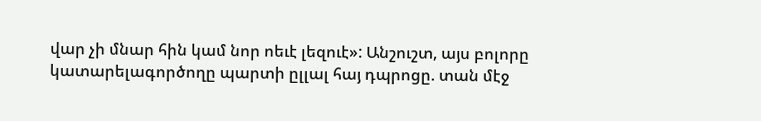վար չի մնար հին կամ նոր ոեւէ լեզուէ»: Անշուշտ, այս բոլորը կատարելագործողը պարտի ըլլալ հայ դպրոցը. տան մէջ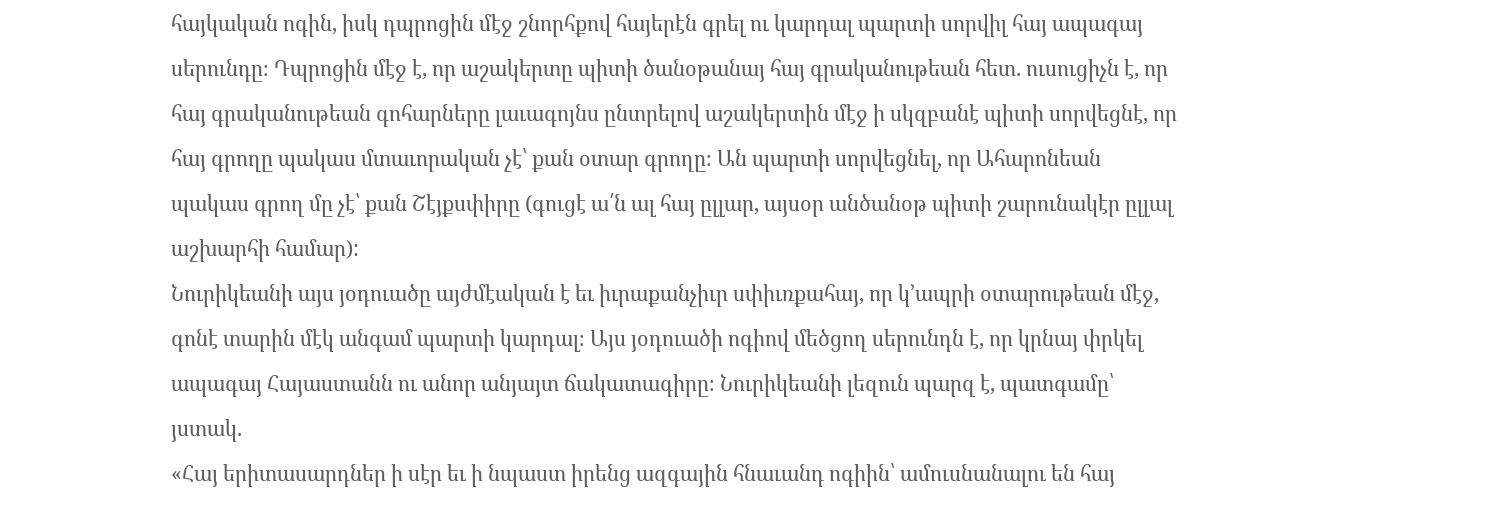հայկական ոգին, իսկ դպրոցին մէջ շնորհքով հայերէն գրել ու կարդալ պարտի սորվիլ հայ ապագայ սերունդը։ Դպրոցին մէջ է, որ աշակերտը պիտի ծանօթանայ հայ գրականութեան հետ. ուսուցիչն է, որ հայ գրականութեան գոհարները լաւագոյնս ընտրելով աշակերտին մէջ ի սկզբանէ պիտի սորվեցնէ, որ հայ գրողը պակաս մտաւորական չէ՝ քան օտար գրողը։ Ան պարտի սորվեցնել, որ Ահարոնեան պակաս գրող մը չէ՝ քան Շէյքսփիրը (գուցէ ա՛ն ալ հայ ըլլար, այսօր անծանօթ պիտի շարունակէր ըլլալ աշխարհի համար):
Նուրիկեանի այս յօդուածը այժմէական է եւ իւրաքանչիւր սփիւռքահայ, որ կ՚ապրի օտարութեան մէջ, գոնէ տարին մէկ անգամ պարտի կարդալ։ Այս յօդուածի ոգիով մեծցող սերունդն է, որ կրնայ փրկել ապագայ Հայաստանն ու անոր անյայտ ճակատագիրը։ Նուրիկեանի լեզուն պարզ է, պատգամը՝ յստակ.
«Հայ երիտասարդներ ի սէր եւ ի նպաստ իրենց ազգային հնաւանդ ոգիին՝ ամուսնանալու են հայ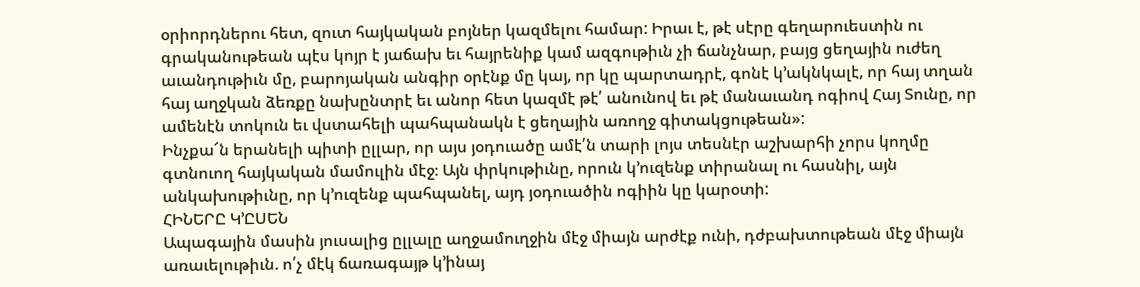օրիորդներու հետ, զուտ հայկական բոյներ կազմելու համար: Իրաւ է, թէ սէրը գեղարուեստին ու գրականութեան պէս կոյր է յաճախ եւ հայրենիք կամ ազգութիւն չի ճանչնար, բայց ցեղային ուժեղ աւանդութիւն մը, բարոյական անգիր օրէնք մը կայ, որ կը պարտադրէ, գոնէ կ՚ակնկալէ, որ հայ տղան հայ աղջկան ձեռքը նախընտրէ եւ անոր հետ կազմէ թէ՛ անունով եւ թէ մանաւանդ ոգիով Հայ Տունը, որ ամենէն տոկուն եւ վստահելի պահպանակն է ցեղային առողջ գիտակցութեան»:
Ինչքա՜ն երանելի պիտի ըլլար, որ այս յօդուածը ամէ՛ն տարի լոյս տեսնէր աշխարհի չորս կողմը գտնուող հայկական մամուլին մէջ։ Այն փրկութիւնը, որուն կ՚ուզենք տիրանալ ու հասնիլ, այն անկախութիւնը, որ կ՚ուզենք պահպանել, այդ յօդուածին ոգիին կը կարօտի:
ՀԻՆԵՐԸ Կ՚ԸՍԵՆ
Ապագային մասին յուսալից ըլլալը աղջամուղջին մէջ միայն արժէք ունի, դժբախտութեան մէջ միայն առաւելութիւն. ո՛չ մէկ ճառագայթ կ՚ինայ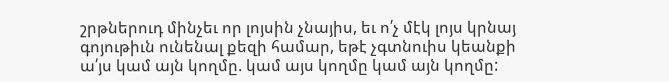շրթներուդ մինչեւ որ լոյսին չնայիս, եւ ո՛չ մէկ լոյս կրնայ գոյութիւն ունենալ քեզի համար, եթէ չգտնուիս կեանքի ա՛յս կամ այն կողմը. կամ այս կողմը կամ այն կողմը: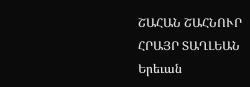ՇԱՀԱՆ ՇԱՀՆՈՒՐ
ՀՐԱՅՐ ՏԱՂԼԵԱՆ
Երեւան